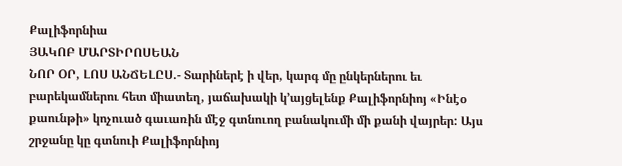Քալիֆորնիա
ՅԱԿՈԲ ՄԱՐՏԻՐՈՍԵԱՆ
ՆՈՐ ՕՐ, ԼՈՍ ԱՆՃԵԼԸՍ.- Տարիներէ ի վեր, կարգ մը ընկերներու եւ բարեկամներու հետ միատեղ, յաճախակի կ՚այցելենք Քալիֆորնիոյ «Ինէօ քաունթի» կոչուած գաւառին մէջ գտնուող բանակումի մի քանի վայրեր: Այս շրջանը կը գտնուի Քալիֆորնիոյ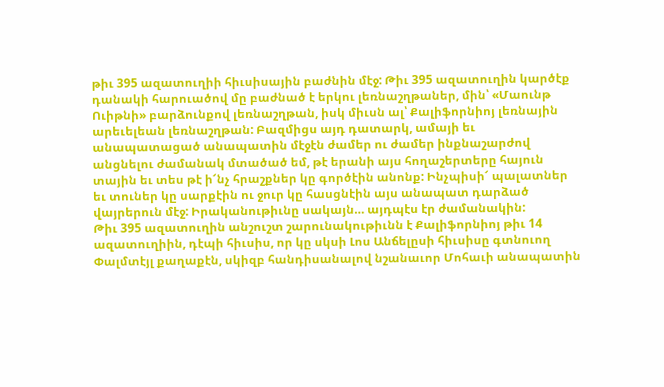թիւ 395 ազատուղիի հիւսիսային բաժնին մէջ: Թիւ 395 ազատուղին կարծէք դանակի հարուածով մը բաժնած է երկու լեռնաշղթաներ, մին՝ «Մաունթ Ուիթնի» բարձունքով լեռնաշղթան, իսկ միւսն ալ՝ Քալիֆորնիոյ լեռնային արեւելեան լեռնաշղթան: Բազմիցս այդ դատարկ, ամայի եւ անապատացած անապատին մէջէն ժամեր ու ժամեր ինքնաշարժով անցնելու ժամանակ մտածած եմ, թէ երանի այս հողաշերտերը հայուն տային եւ տես թէ ի՜նչ հրաշքներ կը գործէին անոնք: Ինչպիսի՜ պալատներ եւ տուներ կը սարքէին ու ջուր կը հասցնէին այս անապատ դարձած վայրերուն մէջ: Իրականութիւնը սակայն… այդպէս էր ժամանակին:
Թիւ 395 ազատուղին անշուշտ շարունակութիւնն է Քալիֆորնիոյ թիւ 14 ազատուղիին, դէպի հիւսիս, որ կը սկսի Լոս Անճելըսի հիւսիսը գտնուող Փալմտէյլ քաղաքէն, սկիզբ հանդիսանալով նշանաւոր Մոհաւի անապատին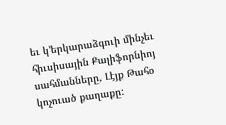եւ կ՚երկարաձգուի մինչեւ հիւսիսային Քալիֆորնիոյ սահմանները, Լէյք Թահօ կոչուած քաղաքը: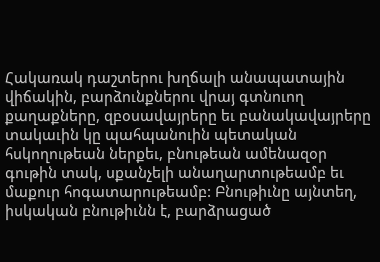Հակառակ դաշտերու խղճալի անապատային վիճակին, բարձունքներու վրայ գտնուող քաղաքները, զբօսավայրերը եւ բանակավայրերը տակաւին կը պահպանուին պետական հսկողութեան ներքեւ, բնութեան ամենազօր գութին տակ, սքանչելի անաղարտութեամբ եւ մաքուր հոգատարութեամբ: Բնութիւնը այնտեղ, իսկական բնութիւնն է, բարձրացած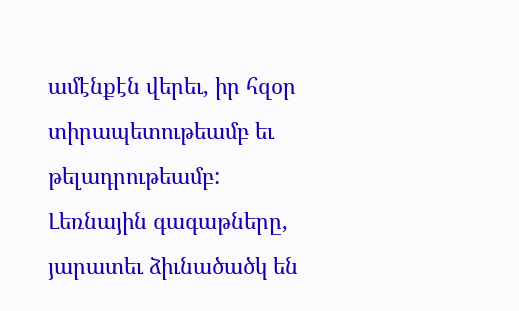ամէնքէն վերեւ, իր հզօր տիրապետութեամբ եւ թելադրութեամբ:
Լեռնային գագաթները, յարատեւ ձիւնածածկ են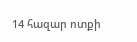14 հազար ոտքի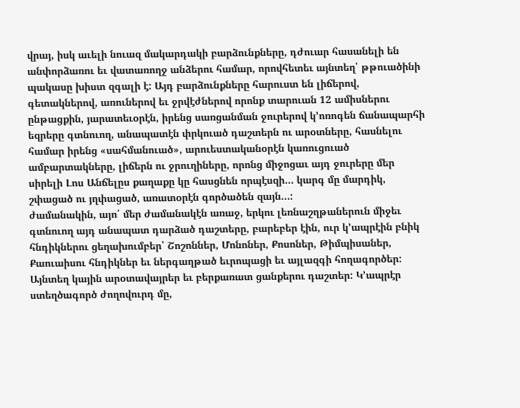վրայ, իսկ աւելի նուազ մակարդակի բարձունքները, դժուար հասանելի են անփորձառու եւ վատառողջ անձերու համար, որովհետեւ այնտեղ՝ թթուածինի պակասը խիստ զգալի է: Այդ բարձունքները հարուստ են լիճերով, գետակներով, առուներով եւ ջրվէժներով որոնք տարուան 12 ամիսներու ընթացքին, յարատեւօրէն, իրենց սառցանման ջուրերով կ՚ոռոգեն ճանապարհի եզրերը գտնուող, անապատէն փրկուած դաշտերն ու արօտները, հասնելու համար իրենց «սահմանուած», արուեստականօրէն կառուցուած ամբարտակները, լիճերն ու ջրուղիները, որոնց միջոցաւ այդ ջուրերը մեր սիրելի Լոս Անճելըս քաղաքը կը հասցնեն որպէսզի… կարգ մը մարդիկ, շփացած ու յղփացած, առատօրէն գործածեն զայն…:
ժամանակին, այո՛ մեր ժամանակէն առաջ, երկու լեռնաշղթաներուն միջեւ գտնուող այդ անապատ դարձած դաշտերը, բարեբեր էին, ուր կ՚ապրէին բնիկ հնդիկներու ցեղախումբեր՝ Շոշոններ, Մոնոներ, Քոսոներ, Թիմպիսաներ, Քաուաիսու հնդիկներ եւ ներգաղթած եւրոպացի եւ այլազգի հողագործեր: Այնտեղ կային արօտավայրեր եւ բերքառատ ցանքերու դաշտեր: Կ՚ապրէր ստեղծագործ ժողովուրդ մը,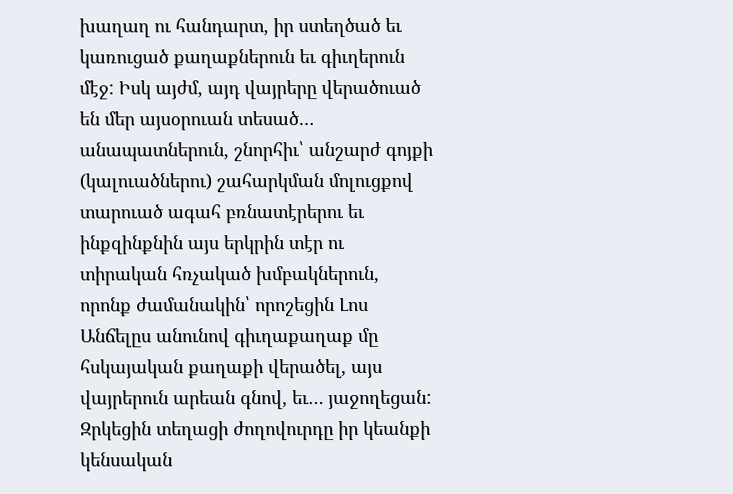խաղաղ ու հանդարտ, իր ստեղծած եւ կառուցած քաղաքներուն եւ գիւղերուն մէջ: Իսկ այժմ, այդ վայրերը վերածուած են մեր այսօրուան տեսած… անապատներուն, շնորհիւ՝ անշարժ գոյքի (կալուածներու) շահարկման մոլուցքով տարուած ագահ բռնատէրերու եւ ինքզինքնին այս երկրին տէր ու տիրական հռչակած խմբակներուն, որոնք ժամանակին՝ որոշեցին Լոս Անճելըս անունով գիւղաքաղաք մը հսկայական քաղաքի վերածել, այս վայրերուն արեան գնով, եւ… յաջողեցան: Զրկեցին տեղացի ժողովուրդը իր կեանքի կենսական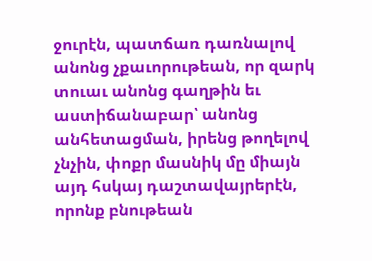ջուրէն, պատճառ դառնալով անոնց չքաւորութեան, որ զարկ տուաւ անոնց գաղթին եւ աստիճանաբար՝ անոնց անհետացման, իրենց թողելով չնչին, փոքր մասնիկ մը միայն այդ հսկայ դաշտավայրերէն, որոնք բնութեան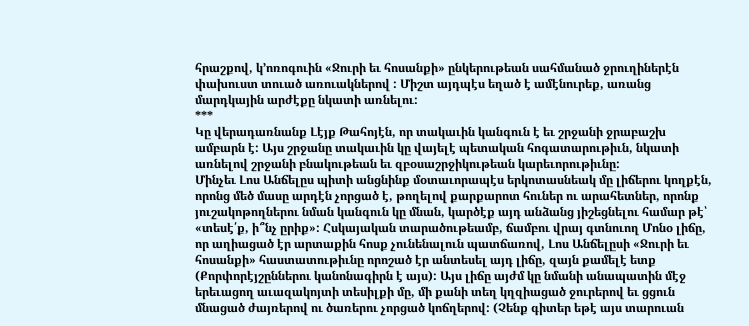հրաշքով, կ՚ոռոգուին «Ջուրի եւ հոսանքի» ընկերութեան սահմանած ջրուղիներէն փախուստ տուած առուակներով : Միշտ այդպէս եղած է ամէնուրեք, առանց մարդկային արժէքը նկատի առնելու:
***
Կը վերադառնանք Լէյք Թահոյէն, որ տակաւին կանգուն է եւ շրջանի ջրաբաշխ ամբարն է: Այս շրջանը տակաւին կը վայելէ պետական հոգատարութիւն, նկատի առնելով շրջանի բնակութեան եւ զբօսաշրջիկութեան կարեւորութիւնը:
Մինչեւ Լոս Անճելըս պիտի անցնինք մօտաւորապէս երկոտասնեակ մը լիճերու կողքէն, որոնց մեծ մասը արդէն չորցած է, թողելով քարքարոտ հուներ ու արահետներ, որոնք յուշակոթողներու նման կանգուն կը մնան, կարծէք այդ անձանց յիշեցնելու համար թէ՝ «տեսէ՛ք, ի՞նչ ըրիք»: Հսկայական տարածութեամբ, ճամբու վրայ գտնուող Մոնօ լիճը, որ աղիացած էր արտաքին հոսք չունենալուն պատճառով, Լոս Անճելըսի «Ջուրի եւ հոսանքի» հաստատութիւնը որոշած էր անտեսել այդ լիճը, զայն քամելէ ետք (Քորփորէյշըններու կանոնագիրն է այս): Այս լիճը այժմ կը նմանի անապատին մէջ երեւացող աւազակոյտի տեսիլքի մը, մի քանի տեղ կղզիացած ջուրերով եւ ցցուն մնացած ժայռերով ու ծառերու չորցած կոճղերով: (Չենք գիտեր եթէ այս տարուան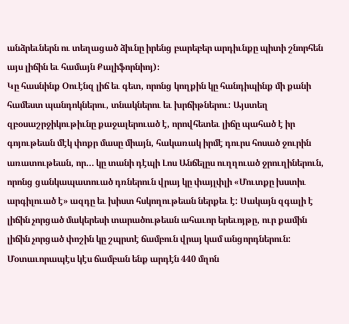անձրեւներն ու տեղացած ձիւնը իրենց բարեբեր արդիւնքը պիտի շնորհեն այս լիճին եւ համայն Քալիֆորնիոյ)։
Կը հասնինք Օուէնզ լիճ եւ գետ, որոնց կողքին կը հանդիպինք մի քանի համեստ պանդոկներու, տնակներու եւ խրճիթներու: Այստեղ զբօսաշրջիկութիւնը քաջալերուած է, որովհետեւ լիճը պահած է իր գոյութեան մէկ փոքր մասը միայն, հակառակ իրմէ դուրս հոսած ջուրին առատութեան, որ… կը տանի դէպի Լոս Անճելըս ուղղուած ջրուղիներուն, որոնց ցանկապատուած դռներուն վրայ կը փայլփլի «Մուտքը խստիւ արգիլուած է» ազդը եւ խիստ հսկողութեան ներքեւ է: Սակայն զգալի է լիճին չորցած մակերեսի տարածութեան ահաւոր երեւոյթը, ուր քամին լիճին չորցած փոշին կը շպրտէ ճամբուն վրայ կամ անցորդներուն:
Մօտաւորապէս կէս ճամբան ենք արդէն 440 մղոն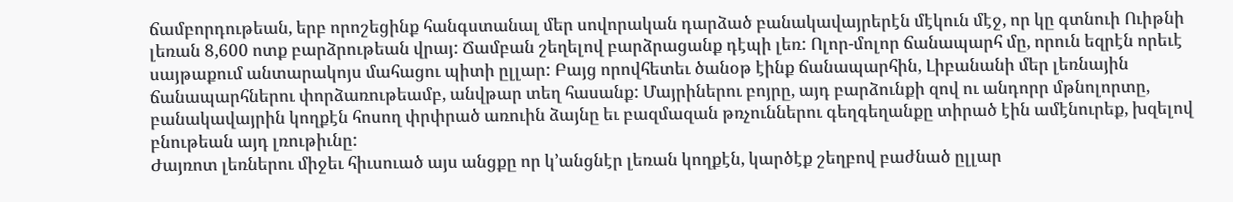ճամբորդութեան, երբ որոշեցինք հանգստանալ մեր սովորական դարձած բանակավայրերէն մէկուն մէջ, որ կը գտնուի Ուիթնի լեռան 8,600 ոտք բարձրութեան վրայ: Ճամբան շեղելով բարձրացանք դէպի լեռ: Ոլոր-մոլոր ճանապարհ մը, որուն եզրէն որեւէ սայթաքում անտարակոյս մահացու պիտի ըլլար: Բայց որովհետեւ ծանօթ էինք ճանապարհին, Լիբանանի մեր լեռնային ճանապարհներու փորձառութեամբ, անվթար տեղ հասանք: Մայրիներու բոյրը, այդ բարձունքի զով ու անդորր մթնոլորտը, բանակավայրին կողքէն հոսող փրփրած առուին ձայնը եւ բազմազան թռչուններու գեղգեղանքը տիրած էին ամէնուրեք, խզելով բնութեան այդ լռութիւնը:
Ժայռոտ լեռներու միջեւ հիւսուած այս անցքը որ կ՚անցնէր լեռան կողքէն, կարծէք շեղբով բաժնած ըլլար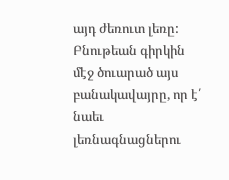այդ ժեռուտ լեռը: Բնութեան գիրկին մէջ ծուարած այս բանակավայրը, որ է՛ նաեւ լեռնագնացներու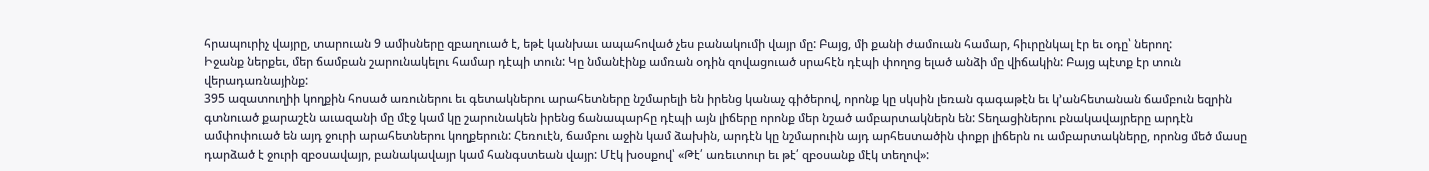հրապուրիչ վայրը, տարուան 9 ամիսները զբաղուած է, եթէ կանխաւ ապահոված չես բանակումի վայր մը: Բայց, մի քանի ժամուան համար, հիւրընկալ էր եւ օդը՝ ներող:
Իջանք ներքեւ, մեր ճամբան շարունակելու համար դէպի տուն: Կը նմանէինք ամռան օդին զովացուած սրահէն դէպի փողոց ելած անձի մը վիճակին: Բայց պէտք էր տուն վերադառնայինք:
395 ազատուղիի կողքին հոսած առուներու եւ գետակներու արահետները նշմարելի են իրենց կանաչ գիծերով, որոնք կը սկսին լեռան գագաթէն եւ կ՚անհետանան ճամբուն եզրին գտնուած քարաշէն աւազանի մը մէջ կամ կը շարունակեն իրենց ճանապարհը դէպի այն լիճերը որոնք մեր նշած ամբարտակներն են: Տեղացիներու բնակավայրերը արդէն ամփոփուած են այդ ջուրի արահետներու կողքերուն: Հեռուէն, ճամբու աջին կամ ձախին, արդէն կը նշմարուին այդ արհեստածին փոքր լիճերն ու ամբարտակները, որոնց մեծ մասը դարձած է ջուրի զբօսավայր, բանակավայր կամ հանգստեան վայր: Մէկ խօսքով՝ «Թէ՛ առեւտուր եւ թէ՛ զբօսանք մէկ տեղով»: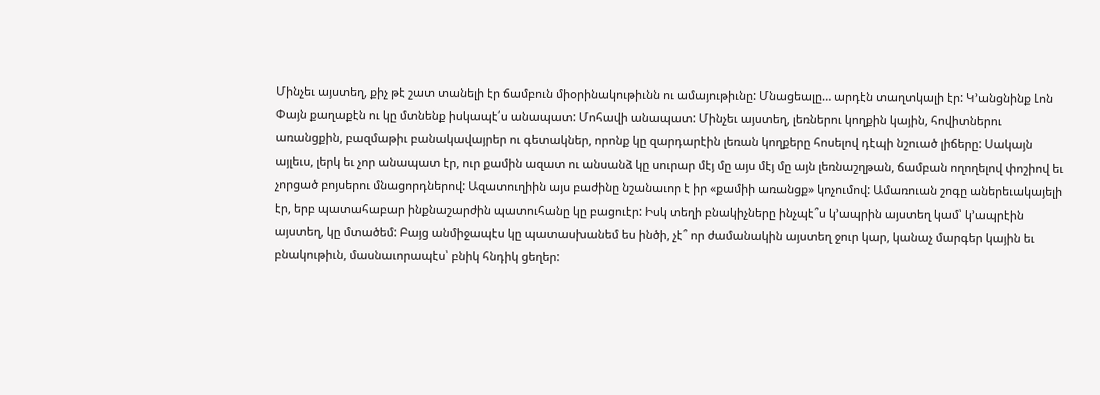Մինչեւ այստեղ, քիչ թէ շատ տանելի էր ճամբուն միօրինակութիւնն ու ամայութիւնը: Մնացեալը… արդէն տաղտկալի էր: Կ՚անցնինք Լոն Փայն քաղաքէն ու կը մտնենք իսկապէ՛ս անապատ: Մոհավի անապատ: Մինչեւ այստեղ, լեռներու կողքին կային, հովիտներու առանցքին, բազմաթիւ բանակավայրեր ու գետակներ, որոնք կը զարդարէին լեռան կողքերը հոսելով դէպի նշուած լիճերը: Սակայն այլեւս, լերկ եւ չոր անապատ էր, ուր քամին ազատ ու անսանձ կը սուրար մէյ մը այս մէյ մը այն լեռնաշղթան, ճամբան ողողելով փոշիով եւ չորցած բոյսերու մնացորդներով: Ազատուղիին այս բաժինը նշանաւոր է իր «քամիի առանցք» կոչումով: Ամառուան շոգը աներեւակայելի էր, երբ պատահաբար ինքնաշարժին պատուհանը կը բացուէր: Իսկ տեղի բնակիչները ինչպէ՞ս կ՚ապրին այստեղ կամ՝ կ՚ապրէին այստեղ, կը մտածեմ: Բայց անմիջապէս կը պատասխանեմ ես ինծի, չէ՞ որ ժամանակին այստեղ ջուր կար, կանաչ մարգեր կային եւ բնակութիւն, մասնաւորապէս՝ բնիկ հնդիկ ցեղեր: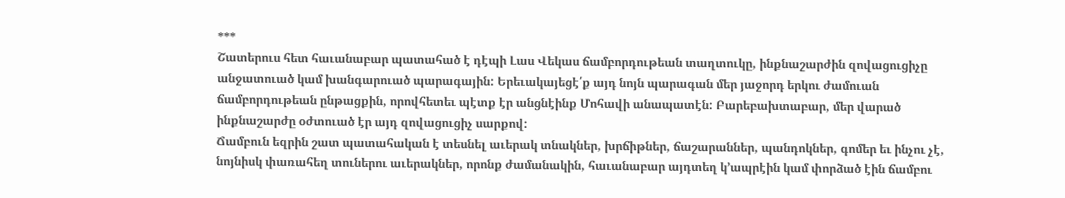***
Շատերուս հետ հաւանաբար պատահած է դէպի Լաս Վեկաս ճամբորդութեան տաղտուկը, ինքնաշարժին զովացուցիչը անջատուած կամ խանգարուած պարագային: Երեւակայեցէ՛ք այդ նոյն պարագան մեր յաջորդ երկու ժամուան ճամբորդութեան ընթացքին, որովհետեւ պէտք էր անցնէինք Մոհավի անապատէն: Բարեբախտաբար, մեր վարած ինքնաշարժը օժտուած էր այդ զովացուցիչ սարքով:
Ճամբուն եզրին շատ պատահական է տեսնել աւերակ տնակներ, խրճիթներ, ճաշարաններ, պանդոկներ, գոմեր եւ ինչու չէ, նոյնիսկ փառահեղ տուներու աւերակներ, որոնք ժամանակին, հաւանաբար այդտեղ կ՚ապրէին կամ փորձած էին ճամբու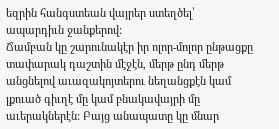եզրին հանգստեան վայրեր ստեղծել՝ ապարդիւն ջանքերով:
Ճամբան կը շարունակէր իր ոլոր-մոլոր ընթացքը տափարակ դաշտին մէջէն, մերթ ընդ մերթ անցնելով աւազակոյտերու նեղանցքէն կամ լքուած գիւղէ մը կամ բնակավայրի մը աւերակներէն: Բայց անապատը կը մնար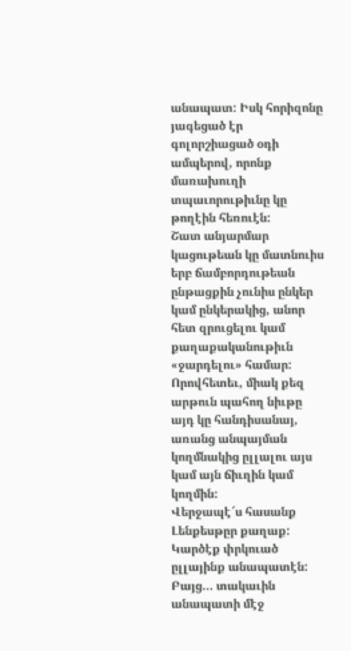անապատ: Իսկ հորիզոնը յագեցած էր գոլորշիացած օդի ամպերով, որոնք մառախուղի տպաւորութիւնը կը թողէին հեռուէն:
Շատ անյարմար կացութեան կը մատնուիս երբ ճամբորդութեան ընթացքին չունիս ընկեր կամ ընկերակից, անոր հետ զրուցելու կամ քաղաքականութիւն «ջարդելու» համար: Որովհետեւ, միակ քեզ արթուն պահող նիւթը այդ կը հանդիսանայ, առանց անպայման կողմնակից ըլլալու այս կամ այն ճիւղին կամ կողմին:
Վերջապէ՜ս հասանք Լենքեսթըր քաղաք: Կարծէք փրկուած ըլլայինք անապատէն: Բայց… տակաւին անապատի մէջ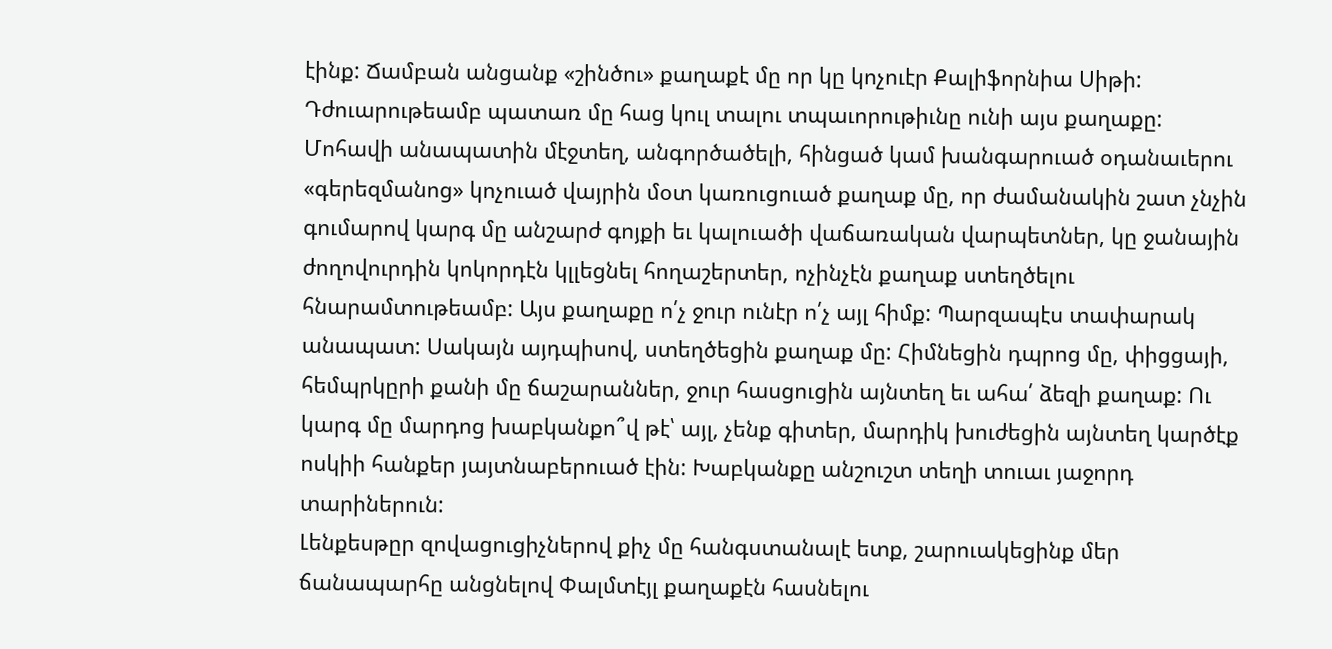էինք: Ճամբան անցանք «շինծու» քաղաքէ մը որ կը կոչուէր Քալիֆորնիա Սիթի: Դժուարութեամբ պատառ մը հաց կուլ տալու տպաւորութիւնը ունի այս քաղաքը: Մոհավի անապատին մէջտեղ, անգործածելի, հինցած կամ խանգարուած օդանաւերու «գերեզմանոց» կոչուած վայրին մօտ կառուցուած քաղաք մը, որ ժամանակին շատ չնչին գումարով կարգ մը անշարժ գոյքի եւ կալուածի վաճառական վարպետներ, կը ջանային ժողովուրդին կոկորդէն կլլեցնել հողաշերտեր, ոչինչէն քաղաք ստեղծելու հնարամտութեամբ: Այս քաղաքը ո՛չ ջուր ունէր ո՛չ այլ հիմք: Պարզապէս տափարակ անապատ: Սակայն այդպիսով, ստեղծեցին քաղաք մը: Հիմնեցին դպրոց մը, փիցցայի, հեմպրկըրի քանի մը ճաշարաններ, ջուր հասցուցին այնտեղ եւ ահա՛ ձեզի քաղաք: Ու կարգ մը մարդոց խաբկանքո՞վ թէ՝ այլ, չենք գիտեր, մարդիկ խուժեցին այնտեղ կարծէք ոսկիի հանքեր յայտնաբերուած էին: Խաբկանքը անշուշտ տեղի տուաւ յաջորդ տարիներուն:
Լենքեսթըր զովացուցիչներով քիչ մը հանգստանալէ ետք, շարուակեցինք մեր ճանապարհը անցնելով Փալմտէյլ քաղաքէն հասնելու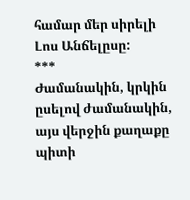համար մեր սիրելի Լոս Անճելըսը:
***
Ժամանակին, կրկին ըսելով ժամանակին, այս վերջին քաղաքը պիտի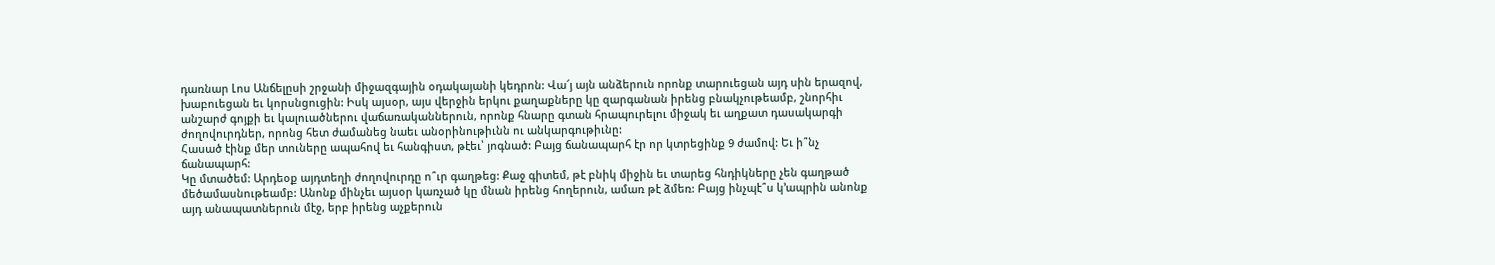դառնար Լոս Անճելըսի շրջանի միջազգային օդակայանի կեդրոն: Վա՜յ այն անձերուն որոնք տարուեցան այդ սին երազով, խաբուեցան եւ կորսնցուցին: Իսկ այսօր, այս վերջին երկու քաղաքները կը զարգանան իրենց բնակչութեամբ, շնորհիւ անշարժ գոյքի եւ կալուածներու վաճառականներուն, որոնք հնարը գտան հրապուրելու միջակ եւ աղքատ դասակարգի ժողովուրդներ, որոնց հետ ժամանեց նաեւ անօրինութիւնն ու անկարգութիւնը:
Հասած էինք մեր տուները ապահով եւ հանգիստ, թէեւ՝ յոգնած: Բայց ճանապարհ էր որ կտրեցինք 9 ժամով: Եւ ի՞նչ ճանապարհ:
Կը մտածեմ: Արդեօք այդտեղի ժողովուրդը ո՞ւր գաղթեց: Քաջ գիտեմ, թէ բնիկ միջին եւ տարեց հնդիկները չեն գաղթած մեծամասնութեամբ: Անոնք մինչեւ այսօր կառչած կը մնան իրենց հողերուն, ամառ թէ ձմեռ: Բայց ինչպէ՞ս կ՚ապրին անոնք այդ անապատներուն մէջ, երբ իրենց աչքերուն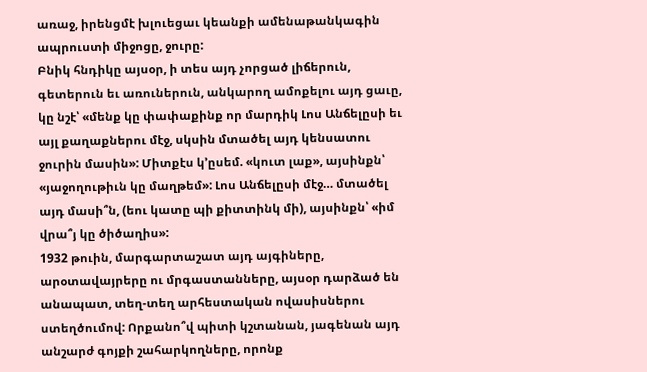առաջ, իրենցմէ խլուեցաւ կեանքի ամենաթանկագին ապրուստի միջոցը, ջուրը:
Բնիկ հնդիկը այսօր, ի տես այդ չորցած լիճերուն, գետերուն եւ առուներուն, անկարող ամոքելու այդ ցաւը, կը նշէ՝ «մենք կը փափաքինք որ մարդիկ Լոս Անճելըսի եւ այլ քաղաքներու մէջ, սկսին մտածել այդ կենսատու ջուրին մասին»: Միտքէս կ՚ըսեմ. «կուտ լաք», այսինքն՝ «յաջողութիւն կը մաղթեմ»: Լոս Անճելըսի մէջ… մտածել այդ մասի՞ն, (եու կատը պի քիտտինկ մի), այսինքն՝ «իմ վրա՞յ կը ծիծաղիս»:
1932 թուին, մարգարտաշատ այդ այգիները, արօտավայրերը ու մրգաստանները, այսօր դարձած են անապատ, տեղ-տեղ արհեստական ովասիսներու ստեղծումով: Որքանո՞վ պիտի կշտանան, յագենան այդ անշարժ գոյքի շահարկողները, որոնք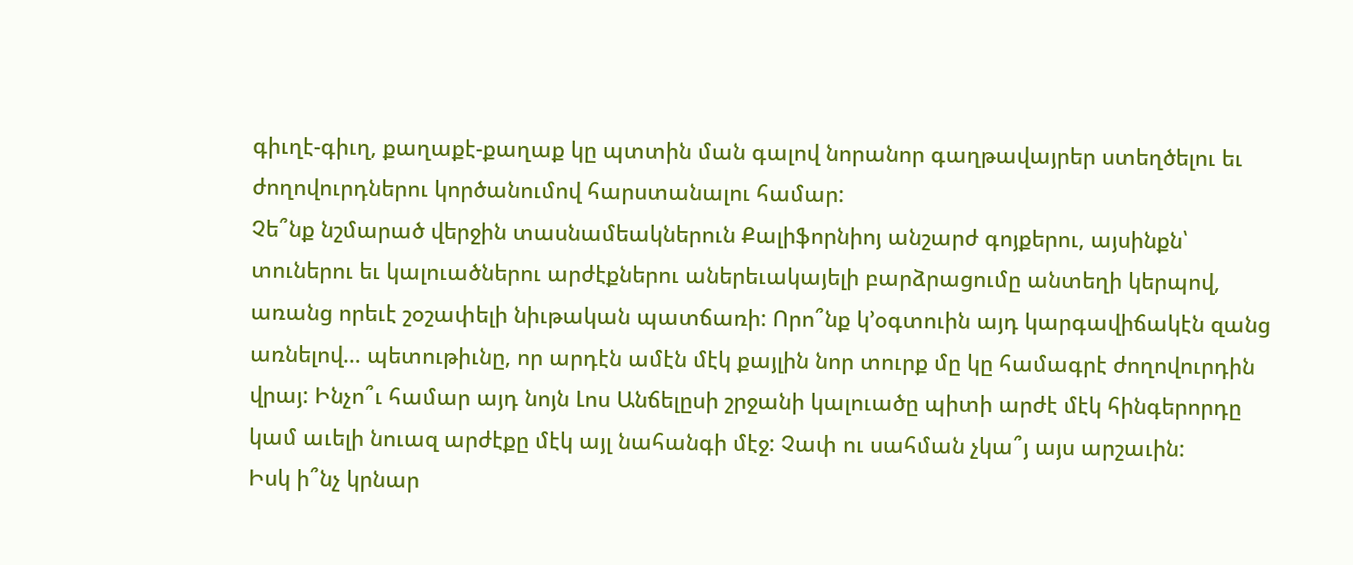գիւղէ-գիւղ, քաղաքէ-քաղաք կը պտտին ման գալով նորանոր գաղթավայրեր ստեղծելու եւ ժողովուրդներու կործանումով հարստանալու համար:
Չե՞նք նշմարած վերջին տասնամեակներուն Քալիֆորնիոյ անշարժ գոյքերու, այսինքն՝ տուներու եւ կալուածներու արժէքներու աներեւակայելի բարձրացումը անտեղի կերպով, առանց որեւէ շօշափելի նիւթական պատճառի: Որո՞նք կ՚օգտուին այդ կարգավիճակէն զանց առնելով… պետութիւնը, որ արդէն ամէն մէկ քայլին նոր տուրք մը կը համագրէ ժողովուրդին վրայ: Ինչո՞ւ համար այդ նոյն Լոս Անճելըսի շրջանի կալուածը պիտի արժէ մէկ հինգերորդը կամ աւելի նուազ արժէքը մէկ այլ նահանգի մէջ: Չափ ու սահման չկա՞յ այս արշաւին:
Իսկ ի՞նչ կրնար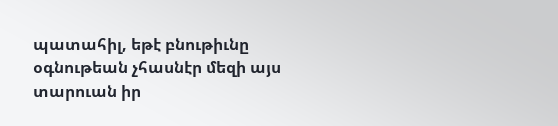պատահիլ, եթէ բնութիւնը օգնութեան չհասնէր մեզի այս տարուան իր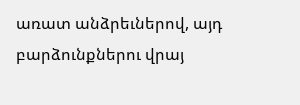առատ անձրեւներով, այդ բարձունքներու վրայ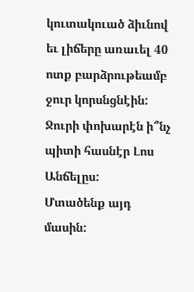կուտակուած ձիւնով եւ լիճերը առաւել 40 ոտք բարձրութեամբ ջուր կորսնցնէին: Ջուրի փոխարէն ի՞նչ պիտի հասնէր Լոս Անճելըս:
Մտածենք այդ մասին: